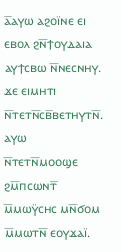ⲁ̅ⲁⲩⲱ ⲁϩⲟⲓ̈ⲛⲉ ⲉⲓ ⲉⲃⲟⲗ ϩⲛ̅ϯⲟⲩⲇⲁⲓⲁ ⲁⲩϯⲥⲃⲱ ⲛ̅ⲛⲉⲥⲛⲏⲩ. ϫⲉ ⲉⲓⲙⲏⲧⲓ ⲛ̅ⲧⲉⲧⲛ̅ⲥⲃ̅ⲃⲉⲧⲏⲩⲧⲛ̅. ⲁⲩⲱ ⲛ̅ⲧⲉⲧⲛ̅ⲙⲟⲟϣⲉ ϩⲙ̅ⲡⲥⲱⲛⲧ̅ ⲙ̅ⲙⲱⲩ̈ⲥⲏⲥ ⲙⲛ̅ϭⲟⲙ ⲙ̅ⲙⲱⲧⲛ̅ ⲉⲟⲩϫⲁⲓ̈.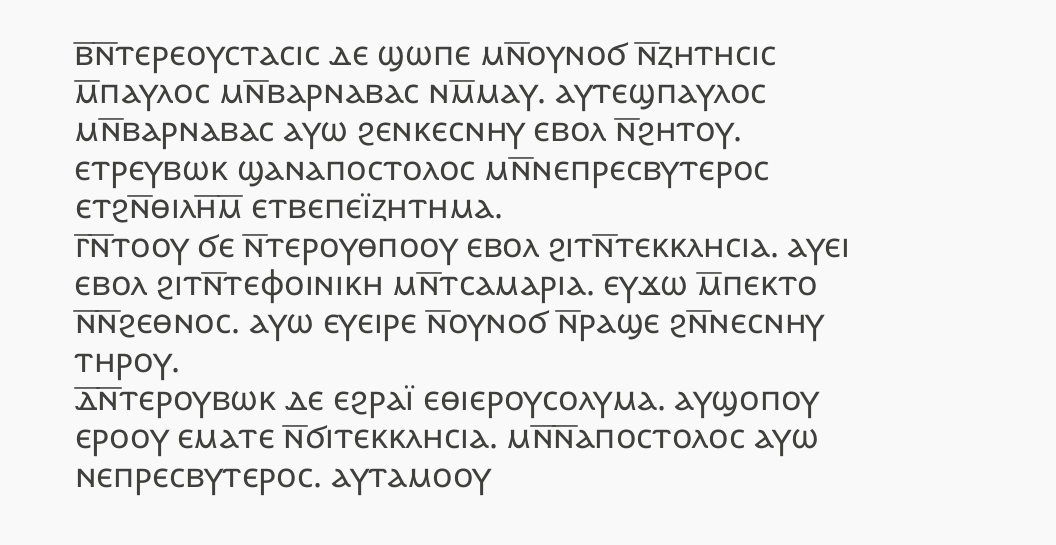ⲃ̅ⲛ̅ⲧⲉⲣⲉⲟⲩⲥⲧⲁⲥⲓⲥ ⲇⲉ ϣⲱⲡⲉ ⲙⲛ̅ⲟⲩⲛⲟϭ ⲛ̅ⲍⲏⲧⲏⲥⲓⲥ ⲙ̅ⲡⲁⲩⲗⲟⲥ ⲙⲛ̅ⲃⲁⲣⲛⲁⲃⲁⲥ ⲛⲙ̅ⲙⲁⲩ. ⲁⲩⲧⲉϣⲡⲁⲩⲗⲟⲥ ⲙⲛ̅ⲃⲁⲣⲛⲁⲃⲁⲥ ⲁⲩⲱ ϩⲉⲛⲕⲉⲥⲛⲏⲩ ⲉⲃⲟⲗ ⲛ̅ϩⲏⲧⲟⲩ. ⲉⲧⲣⲉⲩⲃⲱⲕ ϣⲁⲛⲁⲡⲟⲥⲧⲟⲗⲟⲥ ⲙⲛ̅ⲛⲉⲡⲣⲉⲥⲃⲩⲧⲉⲣⲟⲥ ⲉⲧϩⲛ̅ⲑⲓⲗⲏ̅ⲙ̅ ⲉⲧⲃⲉⲡⲉⲓ̈ⲍⲏⲧⲏⲙⲁ.
ⲅ̅ⲛ̅ⲧⲟⲟⲩ ϭⲉ ⲛ̅ⲧⲉⲣⲟⲩⲑⲡⲟⲟⲩ ⲉⲃⲟⲗ ϩⲓⲧⲛ̅ⲧⲉⲕⲕⲗⲏⲥⲓⲁ. ⲁⲩⲉⲓ ⲉⲃⲟⲗ ϩⲓⲧⲛ̅ⲧⲉⲫⲟⲓⲛⲓⲕⲏ ⲙⲛ̅ⲧⲥⲁⲙⲁⲣⲓⲁ. ⲉⲩϫⲱ ⲙ̅ⲡⲉⲕⲧⲟ ⲛ̅ⲛ̅ϩⲉⲑⲛⲟⲥ. ⲁⲩⲱ ⲉⲩⲉⲓⲣⲉ ⲛ̅ⲟⲩⲛⲟϭ ⲛ̅ⲣⲁϣⲉ ϩⲛ̅ⲛⲉⲥⲛⲏⲩ ⲧⲏⲣⲟⲩ.
ⲇ̅ⲛ̅ⲧⲉⲣⲟⲩⲃⲱⲕ ⲇⲉ ⲉϩⲣⲁⲓ̈ ⲉⲑⲓⲉⲣⲟⲩⲥⲟⲗⲩⲙⲁ. ⲁⲩϣⲟⲡⲟⲩ ⲉⲣⲟⲟⲩ ⲉⲙⲁⲧⲉ ⲛ̅ϭⲓⲧⲉⲕⲕⲗⲏⲥⲓⲁ. ⲙⲛ̅ⲛ̅ⲁⲡⲟⲥⲧⲟⲗⲟⲥ ⲁⲩⲱ ⲛⲉⲡⲣⲉⲥⲃⲩⲧⲉⲣⲟⲥ. ⲁⲩⲧⲁⲙⲟⲟⲩ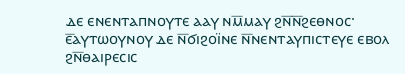ⲇⲉ ⲉⲛⲉⲛⲧⲁⲡⲛⲟⲩⲧⲉ ⲁⲁⲩ ⲛⲙ̅ⲙⲁⲩ ϩⲛ̅ⲛ̅ϩⲉⲑⲛⲟⲥ·
ⲉ̅ⲁⲩⲧⲱⲟⲩⲛⲟⲩ ⲇⲉ ⲛ̅ϭⲓϩⲟⲓ̈ⲛⲉ ⲛ̅ⲛⲉⲛⲧⲁⲩⲡⲓⲥⲧⲉⲩⲉ ⲉⲃⲟⲗ ϩⲛ̅ⲑⲁⲓⲣⲉⲥⲓⲥ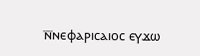ⲛ̅ⲛⲉⲫⲁⲣⲓⲥⲁⲓⲟⲥ ⲉⲩϫⲱ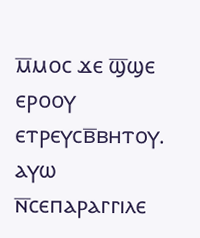ⲙ̅ⲙⲟⲥ ϫⲉ ϣ̅ϣⲉ ⲉⲣⲟⲟⲩ ⲉⲧⲣⲉⲩⲥⲃ̅ⲃⲏⲧⲟⲩ. ⲁⲩⲱ ⲛ̅ⲥⲉⲡⲁⲣⲁⲅⲅⲓⲗⲉ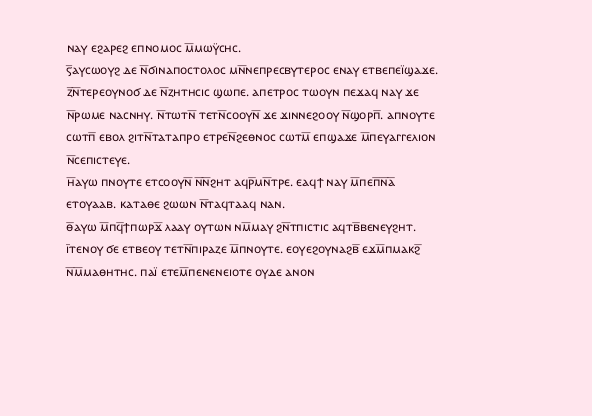ⲛⲁⲩ ⲉϩⲁⲣⲉϩ ⲉⲡⲛⲟⲙⲟⲥ ⲙ̅ⲙⲱⲩ̈ⲥⲏⲥ.
ⲋ̅ⲁⲩⲥⲱⲟⲩϩ ⲇⲉ ⲛ̅ϭⲓⲛⲁⲡⲟⲥⲧⲟⲗⲟⲥ ⲙⲛ̅ⲛⲉⲡⲣⲉⲥⲃⲩⲧⲉⲣⲟⲥ ⲉⲛⲁⲩ ⲉⲧⲃⲉⲡⲉⲓ̈ϣⲁϫⲉ.
ⲍ̅ⲛ̅ⲧⲉⲣⲉⲟⲩⲛⲟϭ ⲇⲉ ⲛ̅ⲍⲏⲧⲏⲥⲓⲥ ϣⲱⲡⲉ. ⲁⲡⲉⲧⲣⲟⲥ ⲧⲱⲟⲩⲛ ⲡⲉϫⲁϥ ⲛⲁⲩ ϫⲉ ⲛ̅ⲣⲱⲙⲉ ⲛⲁⲥⲛⲏⲩ. ⲛ̅ⲧⲱⲧⲛ̅ ⲧⲉⲧⲛ̅ⲥⲟⲟⲩⲛ̅ ϫⲉ ϫⲓⲛⲛⲉϩⲟⲟⲩ ⲛ̅ϣⲟⲣⲡ̅. ⲁⲡⲛⲟⲩⲧⲉ ⲥⲱⲧⲡ̅ ⲉⲃⲟⲗ ϩⲓⲧⲛ̅ⲧⲁⲧⲁⲡⲣⲟ ⲉⲧⲣⲉⲛ̅ϩⲉⲑⲛⲟⲥ ⲥⲱⲧⲙ̅ ⲉⲡϣⲁϫⲉ ⲙ̅ⲡⲉⲩⲁⲅⲅⲉⲗⲓⲟⲛ ⲛ̅ⲥⲉⲡⲓⲥⲧⲉⲩⲉ.
ⲏ̅ⲁⲩⲱ ⲡⲛⲟⲩⲧⲉ ⲉⲧⲥⲟⲟⲩⲛ̅ ⲛ̅ⲛ̅ϩⲏⲧ ⲁϥⲣ̅ⲙⲛ̅ⲧⲣⲉ. ⲉⲁϥϯ ⲛⲁⲩ ⲙ̅ⲡⲉⲡ̅ⲛ̅ⲁ̅ ⲉⲧⲟⲩⲁⲁⲃ. ⲕⲁⲧⲁⲑⲉ ϩⲱⲱⲛ ⲛ̅ⲧⲁϥⲧⲁⲁϥ ⲛⲁⲛ.
ⲑ̅ⲁⲩⲱ ⲙ̅ⲡϥ̅ϯⲡⲱⲣϫ̅ ⲗⲁⲁⲩ ⲟⲩⲧⲱⲛ ⲛⲙ̅ⲙⲁⲩ ϩⲛ̅ⲧⲡⲓⲥⲧⲓⲥ ⲁϥⲧⲃ̅ⲃⲉⲛⲉⲩϩⲏⲧ.
ⲓ̅ⲧⲉⲛⲟⲩ ϭⲉ ⲉⲧⲃⲉⲟⲩ ⲧⲉⲧⲛ̅ⲡⲓⲣⲁⲍⲉ ⲙ̅ⲡⲛⲟⲩⲧⲉ. ⲉⲟⲩⲉϩⲟⲩⲛⲁϩⲃ̅ ⲉϫⲙ̅ⲡⲙⲁⲕϩ̅ ⲛ̅ⲙ̅ⲙⲁⲑⲏⲧⲏⲥ. ⲡⲁⲓ̈ ⲉⲧⲉⲙ̅ⲡⲉⲛⲉⲛⲉⲓⲟⲧⲉ ⲟⲩⲇⲉ ⲁⲛⲟⲛ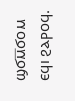ϣϭⲙ̅ϭⲟⲙ ⲉϥⲓ ϩⲁⲣⲟϥ.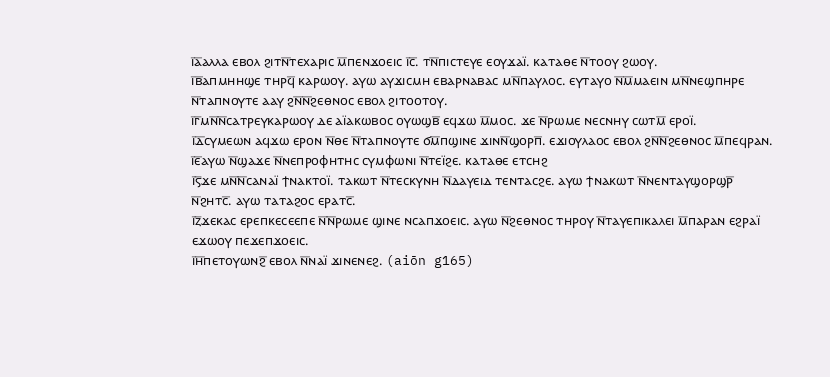ⲓ̅ⲁ̅ⲁⲗⲗⲁ ⲉⲃⲟⲗ ϩⲓⲧⲛ̅ⲧⲉⲭⲁⲣⲓⲥ ⲙ̅ⲡⲉⲛϫⲟⲉⲓⲥ ⲓ̅ⲥ̅. ⲧⲛ̅ⲡⲓⲥⲧⲉⲩⲉ ⲉⲟⲩϫⲁⲓ̈. ⲕⲁⲧⲁⲑⲉ ⲛ̅ⲧⲟⲟⲩ ϩⲱⲟⲩ.
ⲓ̅ⲃ̅ⲁⲡⲙⲏⲏϣⲉ ⲧⲏⲣϥ̅ ⲕⲁⲣⲱⲟⲩ. ⲁⲩⲱ ⲁⲩϫⲓⲥⲙⲏ ⲉⲃⲁⲣⲛⲁⲃⲁⲥ ⲙⲛ̅ⲡⲁⲩⲗⲟⲥ. ⲉⲩⲧⲁⲩⲟ ⲛ̅ⲙ̅ⲙⲁⲉⲓⲛ ⲙⲛ̅ⲛⲉϣⲡⲏⲣⲉ ⲛ̅ⲧⲁⲡⲛⲟⲩⲧⲉ ⲁⲁⲩ ϩⲛ̅ⲛ̅ϩⲉⲑⲛⲟⲥ ⲉⲃⲟⲗ ϩⲓⲧⲟⲟⲧⲟⲩ.
ⲓ̅ⲅ̅ⲙⲛ̅ⲛ̅ⲥⲁⲧⲣⲉⲩⲕⲁⲣⲱⲟⲩ ⲇⲉ ⲁⲓ̈ⲁⲕⲱⲃⲟⲥ ⲟⲩⲱϣⲃ̅ ⲉϥϫⲱ ⲙ̅ⲙⲟⲥ. ϫⲉ ⲛ̅ⲣⲱⲙⲉ ⲛⲉⲥⲛⲏⲩ ⲥⲱⲧⲙ̅ ⲉⲣⲟⲓ̈.
ⲓ̅ⲇ̅ⲥⲩⲙⲉⲱⲛ ⲁϥϫⲱ ⲉⲣⲟⲛ ⲛ̅ⲑⲉ ⲛ̅ⲧⲁⲡⲛⲟⲩⲧⲉ ϭⲙ̅ⲡϣⲓⲛⲉ ϫⲓⲛⲛ̅ϣⲟⲣⲡ̅. ⲉϫⲓⲟⲩⲗⲁⲟⲥ ⲉⲃⲟⲗ ϩⲛ̅ⲛ̅ϩⲉⲑⲛⲟⲥ ⲙ̅ⲡⲉϥⲣⲁⲛ.
ⲓ̅ⲉ̅ⲁⲩⲱ ⲛ̅ϣⲁϫⲉ ⲛ̅ⲛⲉⲡⲣⲟⲫⲏⲧⲏⲥ ⲥⲩⲙⲫⲱⲛⲓ ⲛ̅ⲧⲉⲓ̈ϩⲉ. ⲕⲁⲧⲁⲑⲉ ⲉⲧⲥⲏϩ
ⲓ̅ⲋ̅ϫⲉ ⲙⲛ̅ⲛ̅ⲥⲁⲛⲁⲓ̈ ϯⲛⲁⲕⲧⲟⲓ̈. ⲧⲁⲕⲱⲧ ⲛ̅ⲧⲉⲥⲕⲩⲛⲏ ⲛ̅ⲇⲁⲩⲉⲓⲇ ⲧⲉⲛⲧⲁⲥϩⲉ. ⲁⲩⲱ ϯⲛⲁⲕⲱⲧ ⲛ̅ⲛⲉⲛⲧⲁⲩϣⲟⲣϣⲣ̅ ⲛ̅ϩⲏⲧⲥ̅. ⲁⲩⲱ ⲧⲁⲧⲁϩⲟⲥ ⲉⲣⲁⲧⲥ̅.
ⲓ̅ⲍ̅ϫⲉⲕⲁⲥ ⲉⲣⲉⲡⲕⲉⲥⲉⲉⲡⲉ ⲛ̅ⲛ̅ⲣⲱⲙⲉ ϣⲓⲛⲉ ⲛⲥⲁⲡϫⲟⲉⲓⲥ. ⲁⲩⲱ ⲛ̅ϩⲉⲑⲛⲟⲥ ⲧⲏⲣⲟⲩ ⲛ̅ⲧⲁⲩⲉⲡⲓⲕⲁⲗⲉⲓ ⲙ̅ⲡⲁⲣⲁⲛ ⲉϩⲣⲁⲓ̈ ⲉϫⲱⲟⲩ ⲡⲉϫⲉⲡϫⲟⲉⲓⲥ.
ⲓ̅ⲏ̅ⲡⲉⲧⲟⲩⲱⲛϩ̅ ⲉⲃⲟⲗ ⲛ̅ⲛⲁⲓ̈ ϫⲓⲛⲉⲛⲉϩ. (aiōn g165)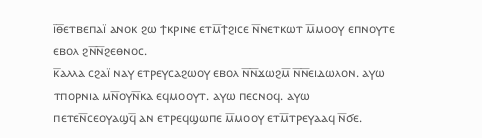ⲓ̅ⲑ̅ⲉⲧⲃⲉⲡⲁⲓ̈ ⲁⲛⲟⲕ ϩⲱ ϯⲕⲣⲓⲛⲉ ⲉⲧⲙ̅ϯϩⲓⲥⲉ ⲛ̅ⲛⲉⲧⲕⲱⲧ ⲙ̅ⲙⲟⲟⲩ ⲉⲡⲛⲟⲩⲧⲉ ⲉⲃⲟⲗ ϩⲛ̅ⲛ̅ϩⲉⲑⲛⲟⲥ.
ⲕ̅ⲁⲗⲗⲁ ⲥϩⲁⲓ̈ ⲛⲁⲩ ⲉⲧⲣⲉⲩⲥⲁϩⲱⲟⲩ ⲉⲃⲟⲗ ⲛ̅ⲛ̅ϫⲱϩⲙ̅ ⲛ̅ⲛ̅ⲉⲓⲇⲱⲗⲟⲛ. ⲁⲩⲱ ⲧⲡⲟⲣⲛⲓⲁ ⲙⲛ̅ⲟⲩⲛ̅ⲕⲁ ⲉϥⲙⲟⲟⲩⲧ. ⲁⲩⲱ ⲡⲉⲥⲛⲟϥ. ⲁⲩⲱ ⲡⲉⲧⲉⲛ̅ⲥⲉⲟⲩⲁϣϥ̅ ⲁⲛ ⲉⲧⲣⲉϥϣⲱⲡⲉ ⲙ̅ⲙⲟⲟⲩ ⲉⲧⲙ̅ⲧⲣⲉⲩⲁⲁϥ ⲛ̅ϭⲉ.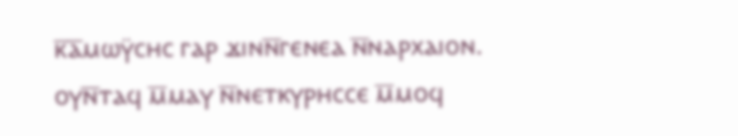ⲕ̅ⲁ̅ⲙⲱⲩ̈ⲥⲏⲥ ⲅⲁⲣ ϫⲓⲛⲛ̅ⲅⲉⲛⲉⲁ ⲛ̅ⲛⲁⲣⲭⲁⲓⲟⲛ. ⲟⲩⲛ̅ⲧⲁϥ ⲙ̅ⲙⲁⲩ ⲛ̅ⲛⲉⲧⲕⲩⲣⲏⲥⲥⲉ ⲙ̅ⲙⲟϥ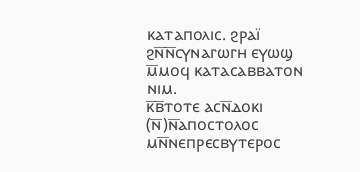ⲕⲁⲧⲁⲡⲟⲗⲓⲥ. ϩⲣⲁⲓ̈ ϩⲛ̅ⲛ̅ⲥⲩⲛⲁⲅⲱⲅⲏ ⲉⲩⲱϣ ⲙ̅ⲙⲟϥ ⲕⲁⲧⲁⲥⲁⲃⲃⲁⲧⲟⲛ ⲛⲓⲙ.
ⲕ̅ⲃ̅ⲧⲟⲧⲉ ⲁⲥⲛ̅ⲇⲟⲕⲓ (ⲛ̅)ⲛ̅ⲁⲡⲟⲥⲧⲟⲗⲟⲥ ⲙⲛ̅ⲛⲉⲡⲣⲉⲥⲃⲩⲧⲉⲣⲟⲥ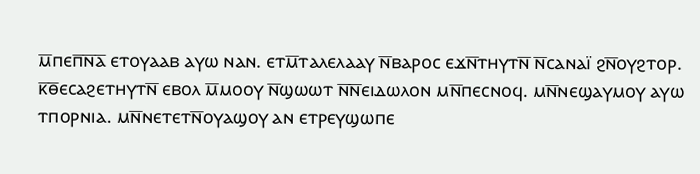ⲙ̅ⲡⲉⲡ̅ⲛ̅ⲁ̅ ⲉⲧⲟⲩⲁⲁⲃ ⲁⲩⲱ ⲛⲁⲛ. ⲉⲧⲙ̅ⲧⲁⲗⲉⲗⲁⲁⲩ ⲛ̅ⲃⲁⲣⲟⲥ ⲉϫⲛ̅ⲧⲏⲩⲧⲛ̅ ⲛ̅ⲥⲁⲛⲁⲓ̈ ϩⲛ̅ⲟⲩϩⲧⲟⲣ.
ⲕ̅ⲑ̅ⲉⲥⲁϩⲉⲧⲏⲩⲧⲛ̅ ⲉⲃⲟⲗ ⲙ̅ⲙⲟⲟⲩ ⲛ̅ϣⲱⲱⲧ ⲛ̅ⲛ̅ⲉⲓⲇⲱⲗⲟⲛ ⲙⲛ̅ⲡⲉⲥⲛⲟϥ. ⲙⲛ̅ⲛⲉϣⲁⲩⲙⲟⲩ ⲁⲩⲱ ⲧⲡⲟⲣⲛⲓⲁ. ⲙⲛ̅ⲛⲉⲧⲉⲧⲛ̅ⲟⲩⲁϣⲟⲩ ⲁⲛ ⲉⲧⲣⲉⲩϣⲱⲡⲉ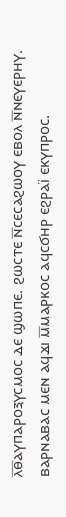ⲗ̅ⲑ̅ⲁⲩⲡⲁⲣⲟⲝⲩⲥⲙⲟⲥ ⲇⲉ ϣⲱⲡⲉ. ϩⲱⲥⲧⲉ ⲛ̅ⲥⲉⲥⲁϩⲱⲟⲩ ⲉⲃⲟⲗ ⲛ̅ⲛⲉⲩⲉⲣⲏⲩ. ⲃⲁⲣⲛⲁⲃⲁⲥ ⲙⲉⲛ ⲁϥϫⲓ ⲙ̅ⲙⲁⲣⲕⲟⲥ ⲁϥⲥϭⲏⲣ ⲉϩⲣⲁⲓ̈ ⲉⲕⲩⲡⲣⲟⲥ.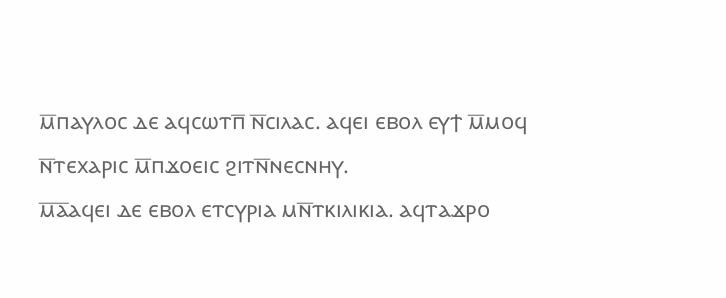ⲙ̅ⲡⲁⲩⲗⲟⲥ ⲇⲉ ⲁϥⲥⲱⲧⲡ̅ ⲛ̅ⲥⲓⲗⲁⲥ. ⲁϥⲉⲓ ⲉⲃⲟⲗ ⲉⲩϯ ⲙ̅ⲙⲟϥ ⲛ̅ⲧⲉⲭⲁⲣⲓⲥ ⲙ̅ⲡϫⲟⲉⲓⲥ ϩⲓⲧⲛ̅ⲛⲉⲥⲛⲏⲩ.
ⲙ̅ⲁ̅ⲁϥⲉⲓ ⲇⲉ ⲉⲃⲟⲗ ⲉⲧⲥⲩⲣⲓⲁ ⲙⲛ̅ⲧⲕⲓⲗⲓⲕⲓⲁ. ⲁϥⲧⲁϫⲣⲟ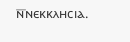ⲛ̅ⲛⲉⲕⲕⲗⲏⲥⲓⲁ.